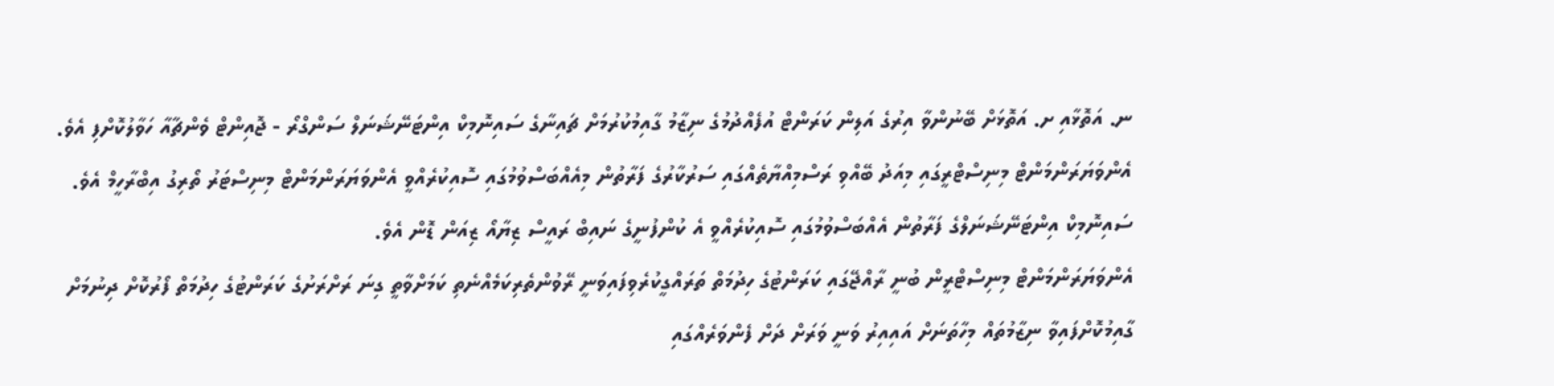ނ. އަތޮޅާއި ށ. އަތޮޅަށް ބޭނުންވާ އިރުގެ އަލިން ކަރަންޓް އުފެއްދުމުގެ ނިޒާމު ގާއިމުކުރުމަށް ޗައިނާގެ ސައިނޮމިކް އިންޓަނޭޝަނަލް ސަންގްރޯ - ޖޮއިންޓް ވެންޗާއާ ހަވާލުކޮށްފި އެވެ.
އެންވަޔަރަންމަންޓް މިނިސްޓްރީގައި މިއަދު ބޭއްވި ރަސްމިއްޔާތެއްގައި ސަރުކާރުގެ ފަރާތުން މިއެއްބަސްވުމުގައި ސޮއިކުރެއްވީ އެންވަޔަރަންމަންޓް މިނިސްޓަރު ތޯރިގު އިބްރާހީމް އެވެ. ސައިނޮމިކް އިންޓަނޭޝަނަލްގެ ފަރާތުން އެއްބަސްވުމުގައި ސޮއިކުރެއްވީ އެ ކުންފުނީގެ ނައިބް ރައީސް ޒިޔާއޯ ޒިއަން ޑޮން އެވެ.
އެންވަޔަރަންމަންޓް މިނިސްޓްރީން ބުނީ ރާއްޖޭގައި ކަރަންޓުގެ ހިދުމަތް ތަރައްގީކުރެވިފައިވަނީ ރޭވުންތެރިކަމެއްނެތި ކަމަށްވާތީ ގިނަ ރަށްރަށުގެ ކަރަންޓުގެ ހިދުމަތް ފޯރުކޮށް ދިނުމަށް ގާއިމުކޮށްފައިވާ ނިޒާމުތައް މިހާތަނަށް އައިއިރު ވަނީ ވަރަށް ދަށް ފެންވަރެއްގައި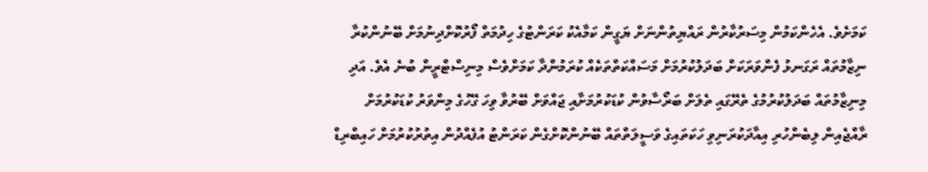ކަމަށެވެ. އެހެންކަމުން މިސަރުކާރުން ރައްޔިތުންނަށް ޔަގީން ކަމާއެކު ކަރަންޓުގެ ހިދުމަތް ފޯރުކޮށްދިނުމަށް ބޭނުންކުރާ ނިޒާމުތައް ރަގަނޅު ފެންވަރަކަށް ބަދަލުކުރުމަށް މަސައްކަތްތަކެއް ކުރަމުންދާ ކަމަށްވެސް މިނިސްޓްރީން ބުނެ އެވެ. އަދި މިނިޒާމުތައް ބަދަލުކުރުމުގެ ތެރޭގައި ތެލަށް ބަރޯސާވުން ކުޑަކުރުމަށާއި ޖައްވަށް ބޭރުވާ ވިހަ ގޭހުގެ މިންވަރު ކުޑަކުރުމަށް ރާއްޖެއިން ލިބެންހުރި އިއާދަކުރަނިވި ހަކަތައިގެ ވަސީލަތްތައް ބޭނުންކޮށްގެން ކަރަންޓު އުފެއްދުން އިތުރުކުރުމަށް ހައިބްރިޑް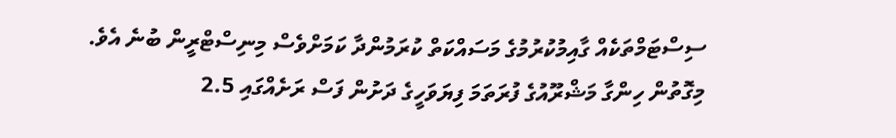ސިސްޓަމްތަކެއް ގާއިމުކުރުމުގެ މަސައްކަތް ކުރަމުންދާ ކަމަށްވެސް މިނިސްޓްރީން ބުނެ އެވެ.
މިގޮތުން ހިންގާ މަޝްރޫއުގެ ފުރަތަމަ ފިޔަވަހީގެ ދަށުން ފަސް ރަށެއްގައި 2.5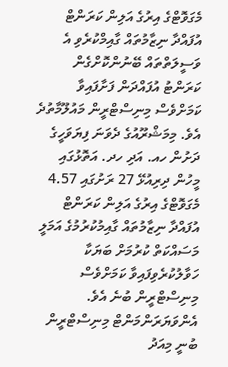މެގަވޮޓްގެ އިރުގެ އަލިން ކަރަންޓް އުފައްދާ ނިޒާމުތައް ގާއިމްކުރެވި އެ ވަސީލަތްތައް ބޭނުންކޮށްގެން ކަރަންޓު އުފައްދަން ފަށާފައިވާ ކަމަށްވެސް މިނިސްޓްރީން މައުލޫމާތުދެ އެވެ. މިމަޝްރޫއުގެ ދެވަނަ ފިޔަވަހީގެ ދަށުން ހއ. އަދި ހދ. އަތޮޅުގައި މީހުން ދިރިއުޅޭ 27 ރަށުގައި 4.57 މެގަވޮޓްގެ އިރުގެ އަލިން ކަރަންޓް އުފައްދާ ނިޒާމުތައް ގާއިމުކުރުމުގެ އަމަލީ މަސައްކަތް ކުރުމަށް ބަޔަކާ ހަވާލުކުރެވިފައިވާ ކަމަށްވެސް މިނިސްޓްރީން ބުނެ އެވެ.
އެންވަޔަރަންމަންޓް މިނިސްޓްރީން ބުނީ މިއަދު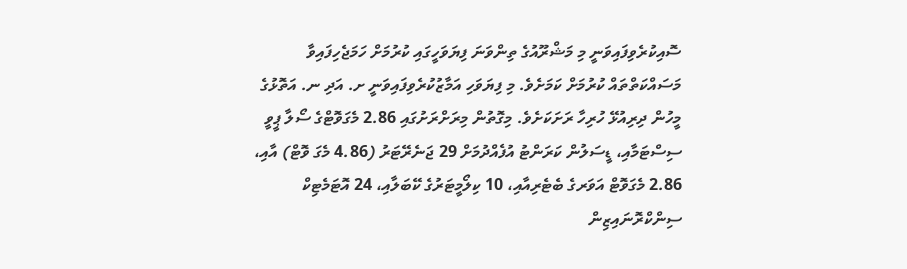ސޮއިކުރެވިފައިވަނީ މި މަޝްރޫއުގެ ތިންވަނަ ފިޔަވަހީގައި ކުރުމަށް ހަމަޖެހިފައިވާ މަސައްކަތްތައް ކުރުމަށް ކަމަށެވެ. މި ފިޔަވަހި އަމާޒުކުރެވިފައިވަނީ ށ. އަދި ނ. އަތޮޅުގެ މީހުން ދިރިއުޅޭ ހުރިހާ ރަށަކަށެވެ. މިގޮތުން މިރަށްރަށުގައި 2.86 މެގަވޮޓްގެ ސޯލާ ޕީވީ ސިސްޓަމާއި، ޑީސަލުން ކަރަންޓު އުފެއްދުމަށް 29 ޖަނެރޭޓަރު (4.86 މެގަ ވޮޓް) އާއި، 2.86 މެގަވޮޓް އަވަރގެ ބެޓެރިއާއި، 10 ކިލޯމީޓަރުގެ ކޭބަލާއި، 24 އޮޓަމެޓިކް ސިންކްރޮނައިޒިން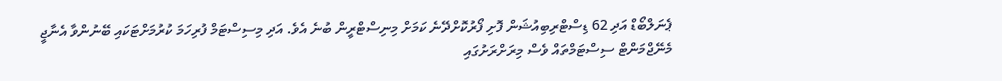ޕެނަލްބޯޑް އަދި 62 ޑިސްޓްރިބިއުޝަން ފޮށި ފޯރުކޮށްދޭނެ ކަމަށް މިނިސްޓްރީން ބުނެ އެވެ. އަދި މިސިސްޓަމް ފުރިހަމަ ކުރުމަށްޓަކައި ބޭނުންވާ އެނާޖީ މެނޭޖްމަންޓް ސިސްޓަމްތައް ވެސް މިރަށްރަށުގައި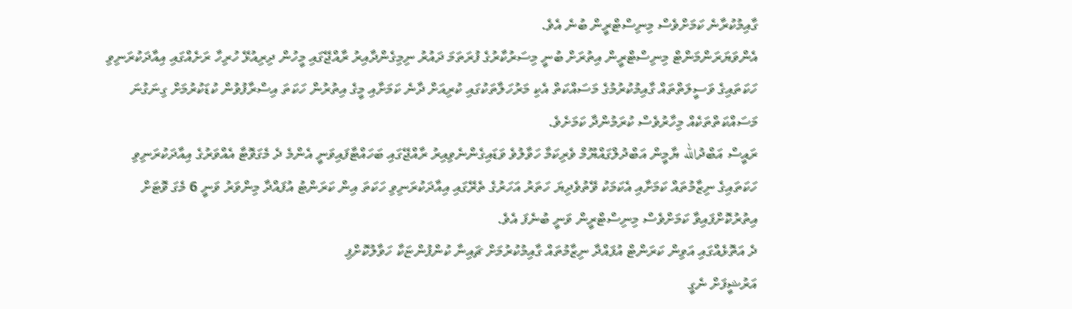ގާއިމުކުރާނެ ކަމަށްވެސް މިނިސްޓްރީން ބުނެ އެވެ.
އެންވަޔަރަންމަންޓް މިނިސްޓްރީން އިތުރަށް ބުނީ މިސަރުކާރުގެ ފުރަތަމަ ދައުރު ނިމިގެންދާއިރު ރާއްޖޭގައި މީހުން ދިރިއުޅޭ ހުރިހާ ރަށެއްގައި އިއާދަކުރަނިވި ހަކަތައިގެ ވަސީލަތްތައް ގާއިމުކުރުމުގެ މަސައްކަތް އެކި މަރުހަލާތަކުގައި ކުރިއަށް ދާނެ ކަމަށާއި މީގެ އިތުރުން ހަކަތަ އިސްރާފުވުން ކުޑަކުރުމަށް ގިނަގުނަ މަސައްކަތްތަކެއް މިހާރުވެސް ކުރަމުންދާ ކަމަށެވެ.
ރައީސް އަބްދުالله ޔާމީން އަބްދުލްގައްޔޫމް ވެރިކަމާ ހަވާލުވެ ވަޑައިގެންނެވިއިރު ރާއްޖޭގައި ބަހައްޓާފައިވަނީ އެންމެ ދެ މެގަވޮޓާ އެއްވަރުގެ އިއާދަކުރަނިވި ހަކަތައިގެ ނިޒާމުތައް ކަމަށާއި އެކަމަކު ވޭތުވެދިޔަ ހަތަރު އަހަރުގެ ތެރޭގައި އިއާދަކުރަނިވި ހަކަތަ އިން ކަރަންޓު އުފައްދާ މިންވަރު ވަނީ 6 މެގަ ވޮޓަށް އިތުރުކޮށްފައިވާ ކަމަށްވެސް މިނިސްޓްރީން ވަނީ ބުނެފަ އެވެ.
ދެ އަތޮޅެއްގައި އަވިން ކަރަންޓް އުފައްދާ ނިޒާމުތައް ގާއިމުކުރުމަށް ޗައިނާ ކުންފުންޏަކާ ހަވާލުކޮށްފި
އަރުޝީފަށް ނެގީ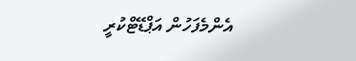އެންމެފަހުން އަޕްޑޭޓްކުރީ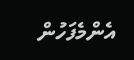އެންމެފަހުން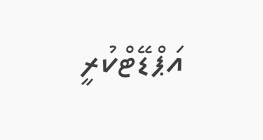އަޕްޑޭޓްކުރީ